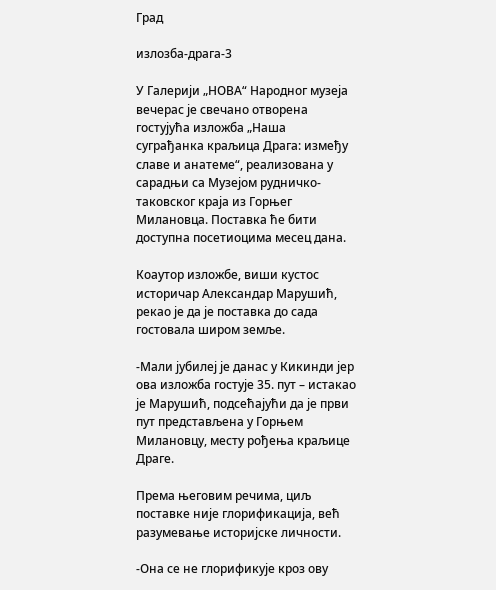Град

излозба-драга-3

У Галерији „НОВА“ Народног музеја  вечерас је свечано отворена гостујућа изложба „Наша суграђанка краљица Драга: између славе и анатеме“, реализована у сарадњи са Музејом рудничко-таковског краја из Горњег Милановца. Поставка ће бити доступна посетиоцима месец дана.

Коаутор изложбе, виши кустос историчар Александар Марушић, рекао је да је поставка до сада гостовала широм земље.

-Мали јубилеј је данас у Кикинди јер ова изложба гостује 35. пут – истакао је Марушић, подсећајући да је први пут представљена у Горњем Милановцу, месту рођења краљице Драге.

Према његовим речима, циљ поставке није глорификација, већ разумевање историјске личности.

-Она се не глорификује кроз ову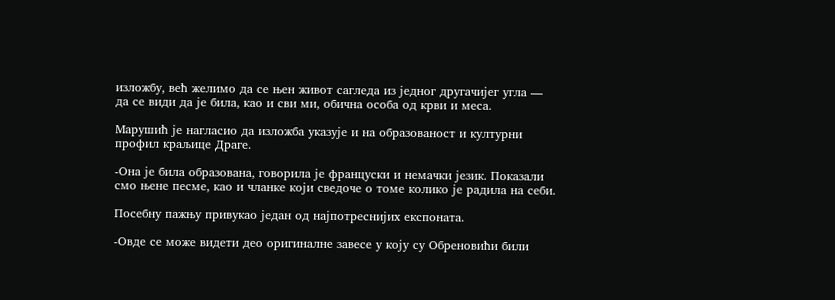изложбу, већ желимо да се њен живот сагледа из једног другачијег угла — да се види да је била, као и сви ми, обична особа од крви и меса.

Марушић је нагласио да изложба указује и на образованост и културни профил краљице Драге.

-Она је била образована, говорила је француски и немачки језик. Показали смо њене песме, као и чланке који сведоче о томе колико је радила на себи.

Посебну пажњу привукао један од најпотреснијих експоната.

-Овде се може видети део оригиналне завесе у коју су Обреновићи били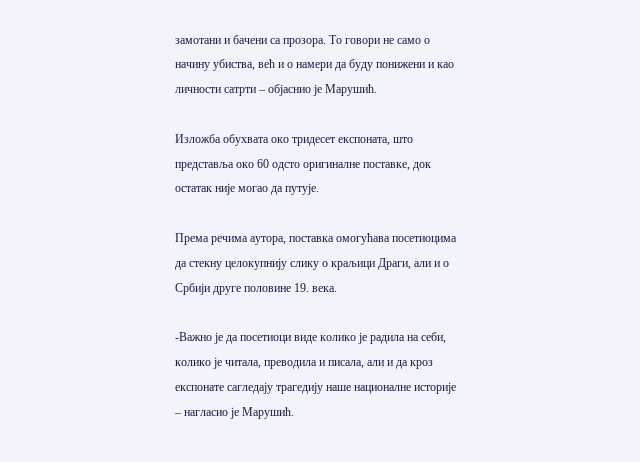замотани и бачени са прозора. То говори не само о начину убиства, већ и о намери да буду понижени и као личности сатрти – објаснио је Марушић.

Изложба обухвата око тридесет експоната, што представља око 60 одсто оригиналне поставке, док остатак није могао да путује.

Према речима аутора, поставка омогућава посетиоцима да стекну целокупнију слику о краљици Драги, али и о Србији друге половине 19. века.

-Важно је да посетиоци виде колико је радила на себи, колико је читала, преводила и писала, али и да кроз експонате сагледају трагедију наше националне историје – нагласио је Марушић.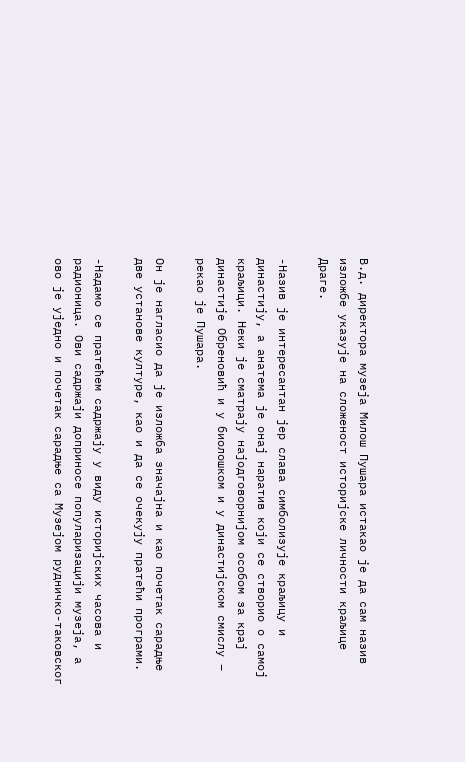В.д. директора музеја Милош Пушара истакао је да сам назив изложбе указује на сложеност историјске личности краљице Драге.

-Назив је интересантан јер слава симболизује краљицу и династију, а анатема је онај наратив који се створио о самој краљици. Неки је сматрају најодговорнијом особом за крај династије Обреновић и у биолошком и у династијском смислу – рекао је Пушара.

Он је нагласио да је изложба значајна и као почетак сарадње две установе културе, као и да се очекују пратећи програми.

-Надамо се пратећем садржају у виду историјских часова и радионица. Ови садржаји доприносе популаризацији музеја, а ово је уједно и почетак сарадње са Музејом рудничко-таковског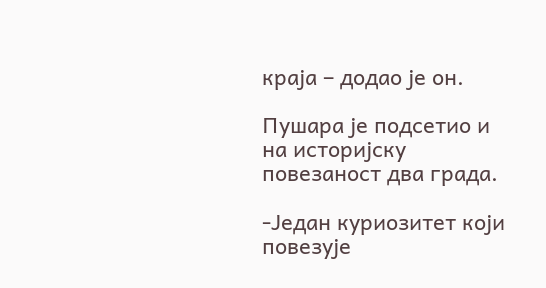краја – додао је он.

Пушара је подсетио и на историјску повезаност два града.

-Један куриозитет који повезује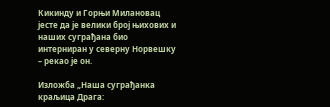Кикинду и Горњи Милановац јесте да је велики број њихових и наших суграђана био интерниран у северну Норвешку – рекао је он.

Изложба „Наша суграђанка краљица Драга: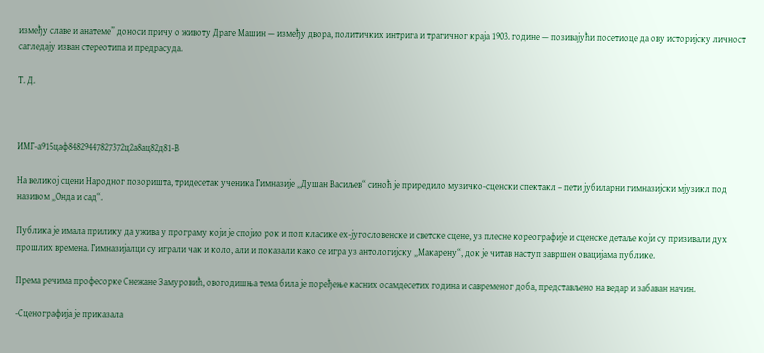између славе и анатеме” доноси причу о животу Драге Машин — између двора, политичких интрига и трагичног краја 1903. године — позивајући посетиоце да ову историјску личност сагледају изван стереотипа и предрасуда.

Т. Д.



ИМГ-а915цаф84829447827372ц2а8ац82д81-В

На великој сцени Народног позоришта, тридесетак ученика Гимназије „Душан Васиљев“ синоћ је приредило музичко-сценски спектакл – пети јубиларни гимназијски мјузикл под називом „Онда и сад“.

Публика је имала прилику да ужива у програму који је спојио рок и поп класике еx-југословенске и светске сцене, уз плесне кореографије и сценске детаље који су призивали дух прошлих времена. Гимназијалци су играли чак и коло, али и показали како се игра уз антологијску „Макарену“, док је читав наступ завршен овацијама публике.

Према речима професорке Снежане Замуровић, овогодишња тема била је поређење касних осамдесетих година и савременог доба, представљено на ведар и забаван начин.

-Сценографија је приказала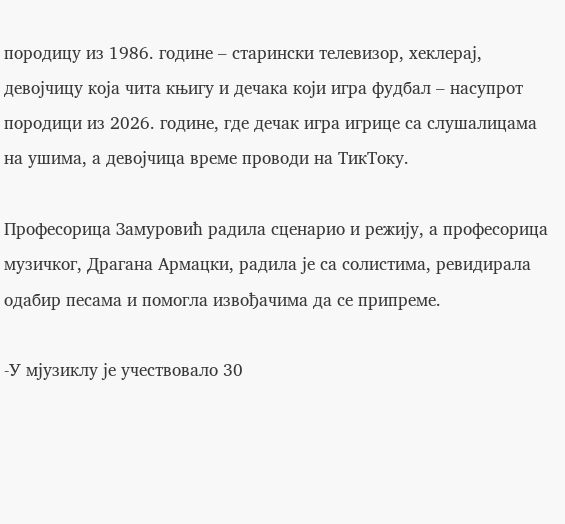породицу из 1986. године – старински телевизор, хеклерај, девојчицу која чита књигу и дечака који игра фудбал – насупрот породици из 2026. године, где дечак игра игрице са слушалицама на ушима, а девојчица време проводи на ТикТоку.

Професорица Замуровић радила сценарио и режију, а професорица музичког, Драгана Армацки, радила је са солистима, ревидирала одабир песама и помогла извођачима да се припреме.

-У мјузиклу је учествовало 30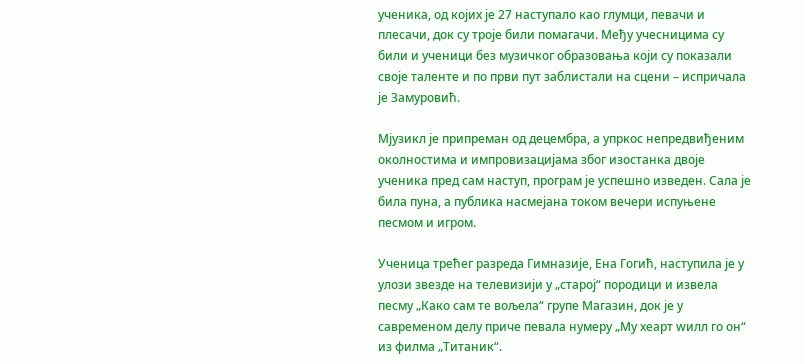ученика, од којих је 27 наступало као глумци, певачи и плесачи, док су троје били помагачи. Међу учесницима су били и ученици без музичког образовања који су показали своје таленте и по први пут заблистали на сцени – испричала је Замуровић.

Мјузикл је припреман од децембра, а упркос непредвиђеним околностима и импровизацијама због изостанка двоје ученика пред сам наступ, програм је успешно изведен. Сала је била пуна, а публика насмејана током вечери испуњене песмом и игром.

Ученица трећег разреда Гимназије, Ена Гогић, наступила је у улози звезде на телевизији у „старој“ породици и извела песму „Како сам те вољела“ групе Магазин, док је у савременом делу приче певала нумеру „Мy хеарт wилл го он“ из филма „Титаник“.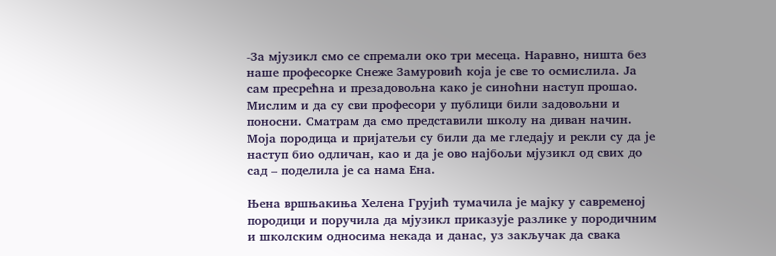-За мјузикл смо се спремали око три месеца. Наравно, ништа без наше професорке Снеже Замуровић која је све то осмислила. Ја сам пресрећна и презадовољна како је синоћни наступ прошао. Мислим и да су сви професори у публици били задовољни и поносни. Сматрам да смо представили школу на диван начин. Моја породица и пријатељи су били да ме гледају и рекли су да је наступ био одличан, као и да је ово најбољи мјузикл од свих до сад – поделила је са нама Ена.

Њена вршњакиња Хелена Грујић тумачила је мајку у савременој породици и поручила да мјузикл приказује разлике у породичним и школским односима некада и данас, уз закључак да свака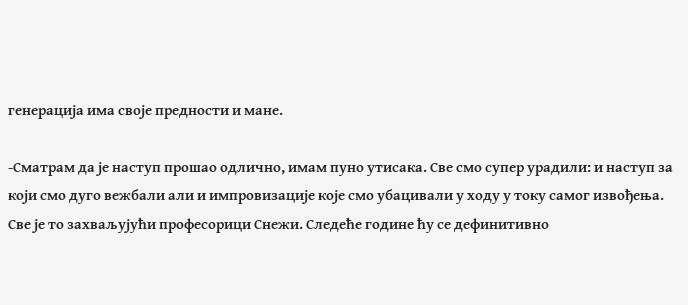генерација има своје предности и мане.

-Сматрам да је наступ прошао одлично, имам пуно утисака. Све смо супер урадили: и наступ за који смо дуго вежбали али и импровизације које смо убацивали у ходу у току самог извођења. Све је то захваљујући професорици Снежи. Следеће године ћу се дефинитивно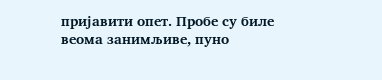пријавити опет. Пробе су биле веома занимљиве, пуно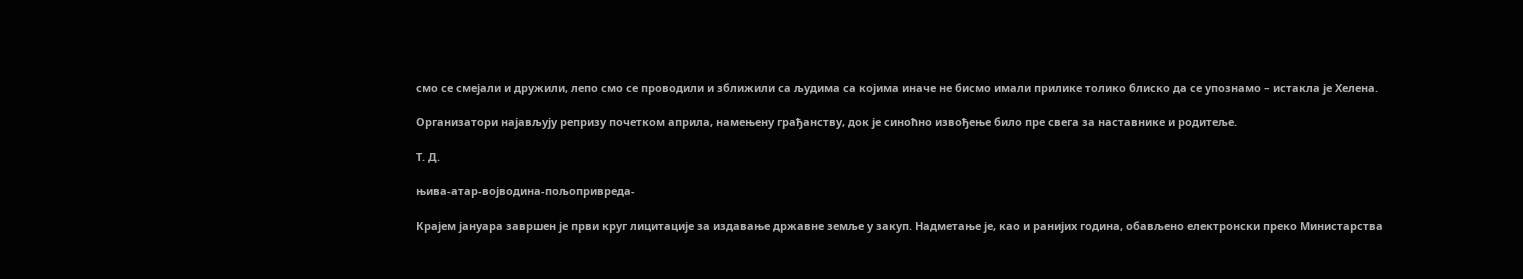смо се смејали и дружили, лепо смо се проводили и зближили са људима са којима иначе не бисмо имали прилике толико блиско да се упознамо – истакла је Хелена.

Организатори најављују репризу почетком априла, намењену грађанству, док је синоћно извођење било пре свега за наставнике и родитеље.

Т. Д.

њива-атар-војводина-пољопривреда-

Крајем јануара завршен је први круг лицитације за издавање државне земље у закуп. Надметање је, као и ранијих година, обављено електронски преко Министарства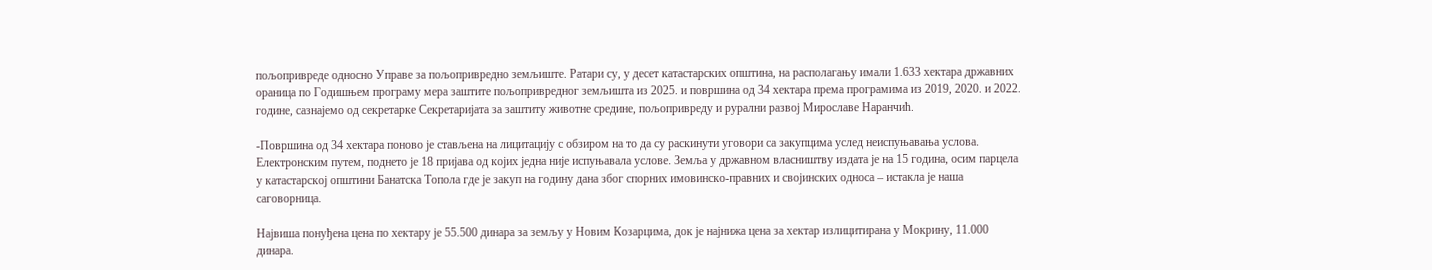пољопривреде односно Управе за пољопривредно земљиште. Ратари су, у десет катастарских општина, на располагању имали 1.633 хектара државних ораница по Годишњем програму мера заштите пољопривредног земљишта из 2025. и површина од 34 хектара према програмима из 2019, 2020. и 2022. године, сазнајемо од секретарке Секретаријата за заштиту животне средине, пољопривреду и рурални развој Мирославе Наранчић.

-Површина од 34 хектара поново је стављена на лицитацију с обзиром на то да су раскинути уговори са закупцима услед неиспуњавања услова. Електронским путем, поднето је 18 пријава од којих једна није испуњавала услове. Земља у државном власништву издата је на 15 година, осим парцела у катастарској општини Банатска Топола где је закуп на годину дана због спорних имовинско-правних и својинских односа – истакла је наша саговорница.

Највиша понуђена цена по хектару је 55.500 динара за земљу у Новим Козарцима, док је најнижа цена за хектар излицитирана у Мокрину, 11.000 динара.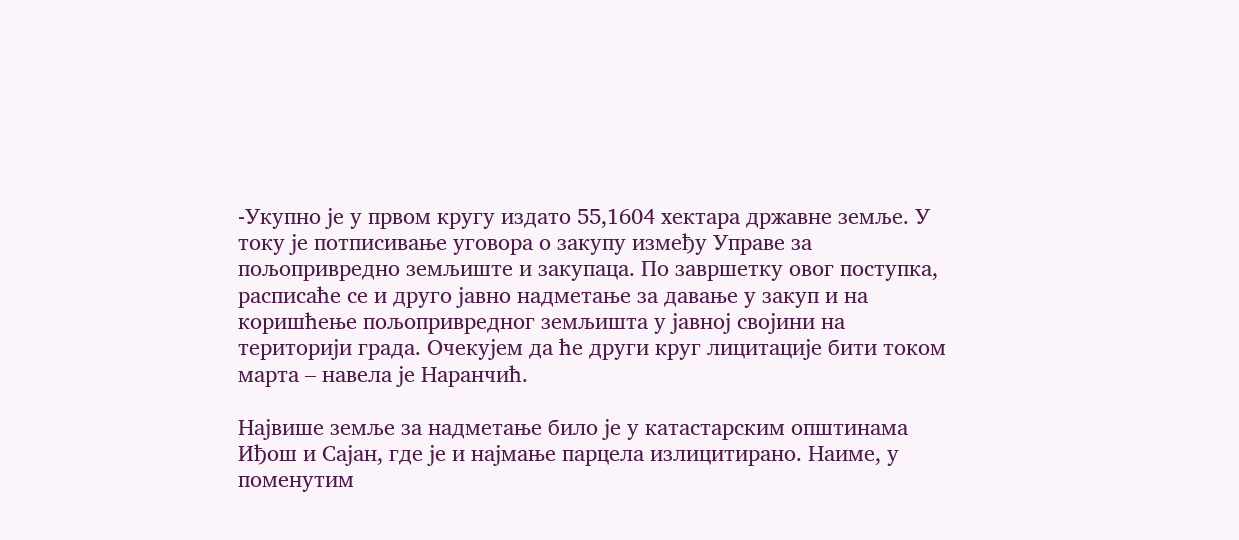-Укупно је у првом кругу издато 55,1604 хектара државне земље. У току је потписивање уговора о закупу између Управе за пољопривредно земљиште и закупаца. По завршетку овог поступка, расписаће се и друго јавно надметање за давање у закуп и на коришћење пољопривредног земљишта у јавној својини на територији града. Очекујем да ће други круг лицитације бити током марта – навела је Наранчић.

Највише земље за надметање било је у катастарским општинама Иђош и Сајан, где је и најмање парцела излицитирано. Наиме, у поменутим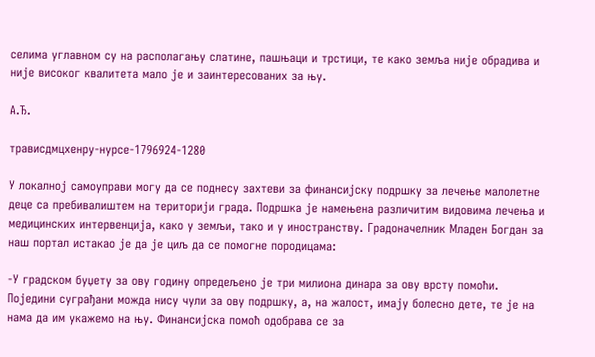селима углавном су на располагању слатине, пашњаци и трстици, те како земља није обрадива и није високог квалитета мало је и заинтересованих за њу.

А.Ђ.

трависдмцхенрy-нурсе-1796924-1280

У локалној самоуправи могу да се поднесу захтеви за финансијску подршку за лечење малолетне деце са пребивалиштем на територији града. Подршка је намењена различитим видовима лечења и медицинских интервенција, како у земљи, тако и у иностранству. Градоначелник Младен Богдан за наш портал истакао је да је циљ да се помогне породицама:

-У градском буџету за ову годину опредељено је три милиона динара за ову врсту помоћи. Поједини суграђани можда нису чули за ову подршку, а, на жалост, имају болесно дете, те је на нама да им укажемо на њу. Финансијска помоћ одобрава се за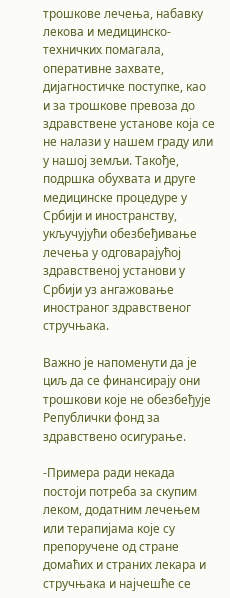трошкове лечења, набавку лекова и медицинско-техничких помагала, оперативне захвате, дијагностичке поступке, као и за трошкове превоза до здравствене установе која се не налази у нашем граду или у нашој земљи. Такође, подршка обухвата и друге медицинске процедуре у Србији и иностранству, укључујући обезбеђивање лечења у одговарајућој здравственој установи у Србији уз ангажовање иностраног здравственог стручњака.

Важно је напоменути да је циљ да се финансирају они трошкови које не обезбеђује Републички фонд за здравствено осигурање.

-Примера ради некада постоји потреба за скупим леком, додатним лечењем или терапијама које су препоручене од стране домаћих и страних лекара и стручњака и најчешће се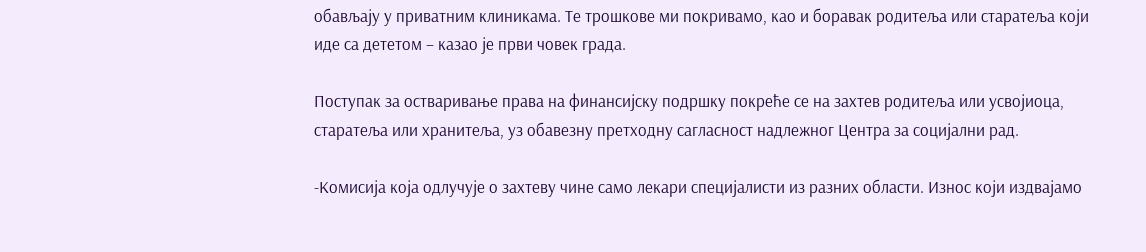обављају у приватним клиникама. Те трошкове ми покривамо, као и боравак родитеља или старатеља који иде са дететом – казао је први човек града.

Поступак за остваривање права на финансијску подршку покреће се на захтев родитеља или усвојиоца, старатеља или хранитеља, уз обавезну претходну сагласност надлежног Центра за социјални рад.

-Комисија која одлучује о захтеву чине само лекари специјалисти из разних области. Износ који издвајамо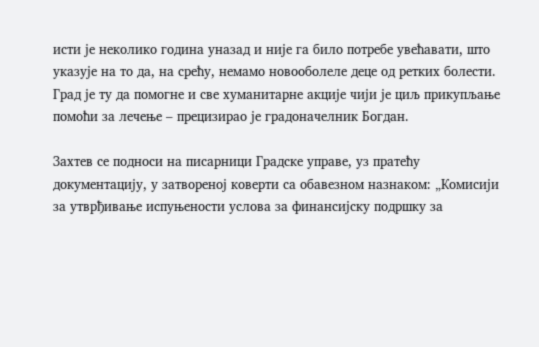исти је неколико година уназад и није га било потребе увећавати, што указује на то да, на срећу, немамо новооболеле деце од ретких болести. Град је ту да помогне и све хуманитарне акције чији је циљ прикупљање помоћи за лечење – прецизирао је градоначелник Богдан.

Захтев се подноси на писарници Градске управе, уз пратећу документацију, у затвореној коверти са обавезном назнаком: „Комисији за утврђивање испуњености услова за финансијску подршку за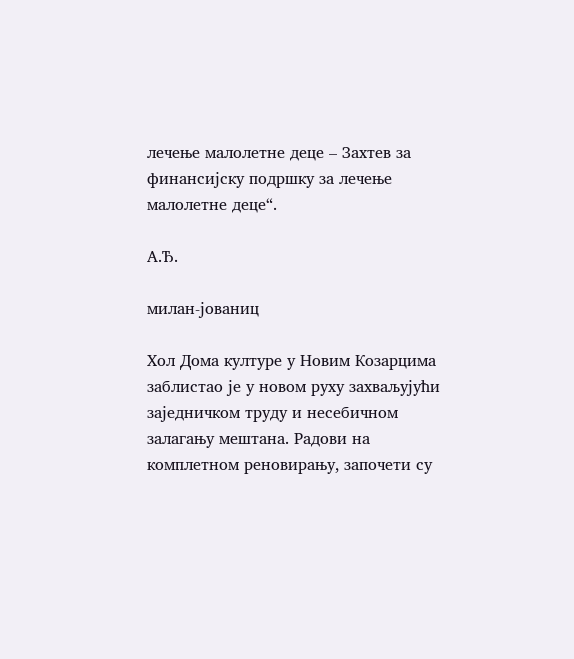лечење малолетне деце – Захтев за финансијску подршку за лечење малолетне деце“.

А.Ђ.

милан-јованиц

Хол Дома културе у Новим Козарцима заблистао је у новом руху захваљујући заједничком труду и несебичном залагању мештана. Радови на комплетном реновирању, започети су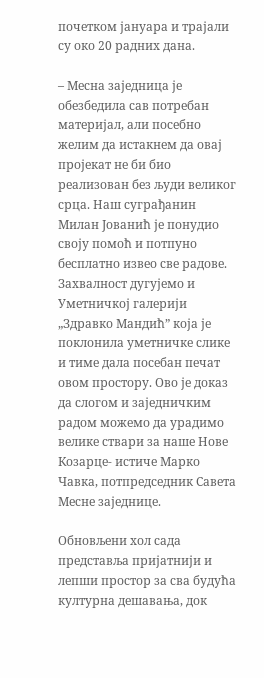почетком јануара и трајали су око 20 радних дана.

– Месна заједница је обезбедила сав потребан материјал, али посебно желим да истакнем да овај пројекат не би био реализован без људи великог срца. Наш суграђанин Милан Јованић је понудио своју помоћ и потпуно бесплатно извео све радове. Захвалност дугујемо и Уметничкој галерији „Здравко Мандић” која је поклонила уметничке слике и тиме дала посебан печат овом простору. Ово је доказ да слогом и заједничким радом можемо да урадимо велике ствари за наше Нове Козарце- истиче Марко Чавка, потпредседник Савета Месне заједнице.

Обновљени хол сада представља пријатнији и лепши простор за сва будућа културна дешавања, док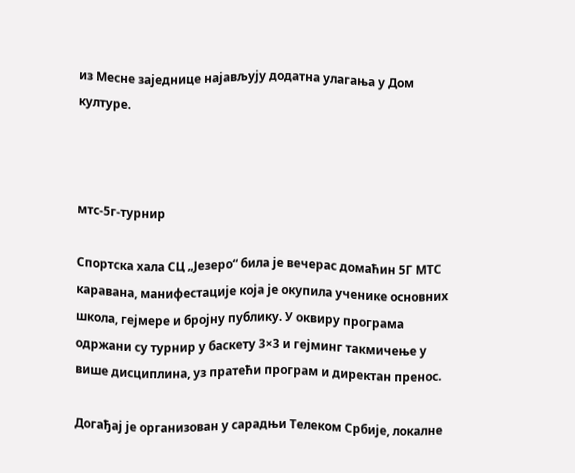из Месне заједнице најављују додатна улагања у Дом културе.



мтс-5г-турнир

Спортска хала СЦ „Језеро“ била је вечерас домаћин 5Г МТС каравана, манифестације која је окупила ученике основних школа, гејмере и бројну публику. У оквиру програма одржани су турнир у баскету 3×3 и гејминг такмичење у више дисциплина, уз пратећи програм и директан пренос.

Догађај је организован у сарадњи Телеком Србије, локалне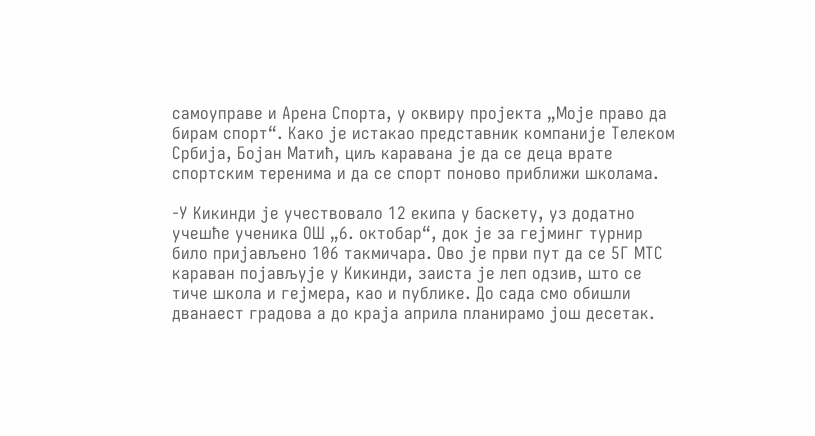самоуправе и Арена Спорта, у оквиру пројекта „Моје право да бирам спорт“. Како је истакао представник компаније Телеком Србија, Бојан Матић, циљ каравана је да се деца врате спортским теренима и да се спорт поново приближи школама.

-У Кикинди је учествовало 12 екипа у баскету, уз додатно учешће ученика ОШ „6. октобар“, док је за гејминг турнир било пријављено 106 такмичара. Ово је први пут да се 5Г МТС караван појављује у Кикинди, заиста је леп одзив, што се тиче школа и гејмера, као и публике. До сада смо обишли дванаест градова а до краја априла планирамо још десетак.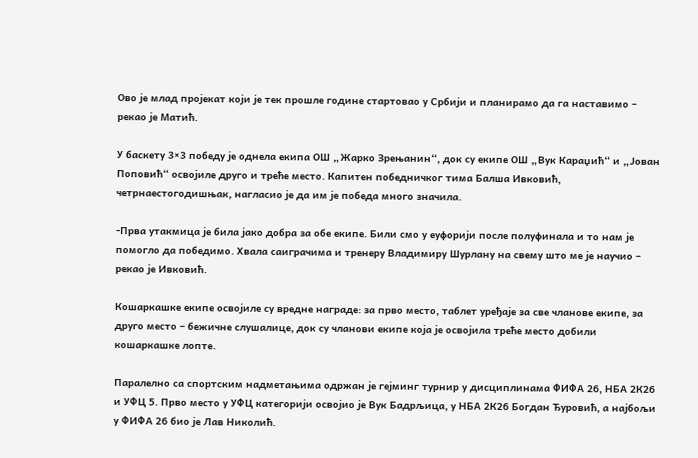Ово је млад пројекат који је тек прошле године стартовао у Србији и планирамо да га наставимо – рекао је Матић.

У баскету 3×3 победу је однела екипа ОШ „Жарко Зрењанин“, док су екипе ОШ „Вук Караџић“ и „Јован Поповић“ освојиле друго и треће место. Капитен победничког тима Балша Ивковић, четрнаестогодишњак, нагласио је да им је победа много значила.

-Прва утакмица је била јако добра за обе екипе. Били смо у еуфорији после полуфинала и то нам је помогло да победимо. Хвала саиграчима и тренеру Владимиру Шурлану на свему што ме је научио – рекао је Ивковић.

Кошаркашке екипе освојиле су вредне награде: за прво место, таблет уређаје за све чланове екипе, за друго место – бежичне слушалице, док су чланови екипе која је освојила треће место добили кошаркашке лопте.

Паралелно са спортским надметањима одржан је гејминг турнир у дисциплинама ФИФА 26, НБА 2К26 и УФЦ 5. Прво место у УФЦ категорији освојио је Вук Бадрљица, у НБА 2К26 Богдан Ђуровић, а најбољи у ФИФА 26 био је Лав Николић.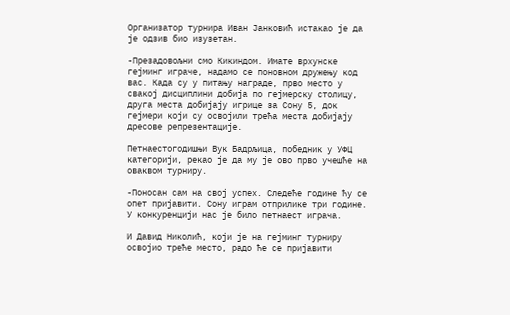Организатор турнира Иван Јанковић истакао је да је одзив био изузетан.

-Презадовољни смо Кикиндом. Имате врхунске гејминг играче, надамо се поновном дружењу код вас. Када су у питању награде, прво место у свакој дисциплини добија по гејмерску столицу, друга места добијају игрице за Сонy 5, док гејмери који су освојили трећа места добијају дресове репрезентације.

Петнаестогодишњи Вук Бадрљица, победник у УФЦ категорији, рекао је да му је ово прво учешће на оваквом турниру.

-Поносан сам на свој успех. Следеће године ћу се опет пријавити. Сонy играм отприлике три године. У конкуренцији нас је било петнаест играча.

И Давид Николић, који је на гејминг турниру освојио треће место, радо ће се пријавити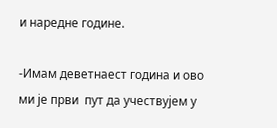и наредне године.

-Имам деветнаест година и ово ми је први  пут да учествујем у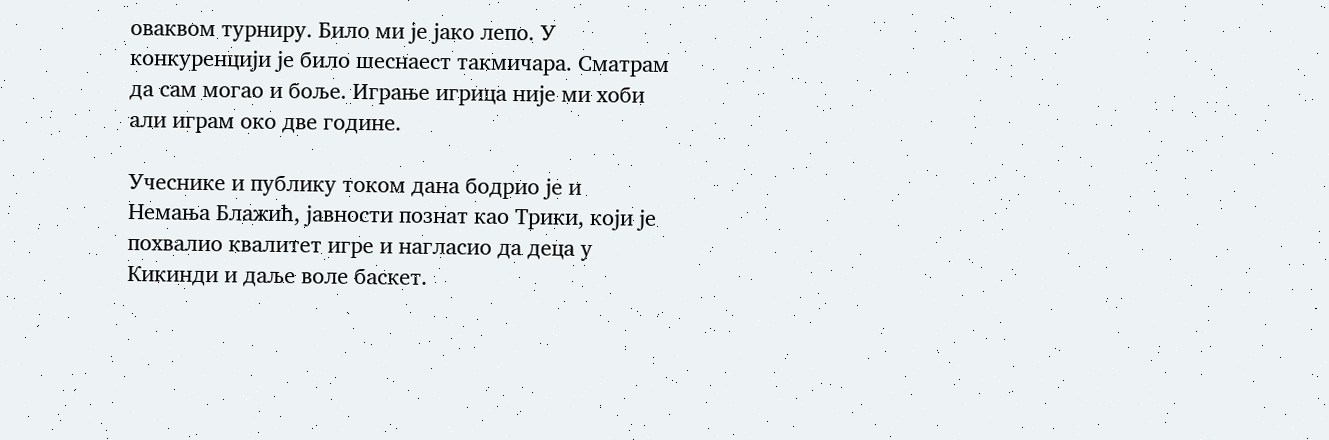оваквом турниру. Било ми је јако лепо. У конкуренцији је било шеснаест такмичара. Сматрам да сам могао и боље. Играње игрица није ми хоби али играм око две године.

Учеснике и публику током дана бодрио је и Немања Блажић, јавности познат као Трики, који је похвалио квалитет игре и нагласио да деца у Кикинди и даље воле баскет.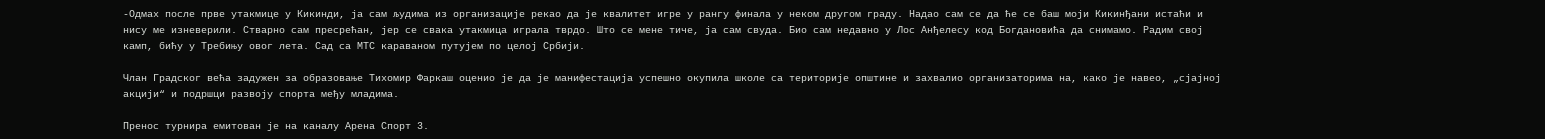-Одмах после прве утакмице у Кикинди, ја сам људима из организације рекао да је квалитет игре у рангу финала у неком другом граду. Надао сам се да ће се баш моји Кикинђани истаћи и нису ме изневерили. Стварно сам пресрећан, јер се свака утакмица играла тврдо. Што се мене тиче, ја сам свуда. Био сам недавно у Лос Анђелесу код Богдановића да снимамо. Радим свој камп, бићу у Требињу овог лета. Сад са МТС караваном путујем по целој Србији.

Члан Градског већа задужен за образовање Тихомир Фаркаш оценио је да је манифестација успешно окупила школе са територије општине и захвалио организаторима на, како је навео, „сјајној акцији“ и подршци развоју спорта међу младима.

Пренос турнира емитован је на каналу Арена Спорт 3.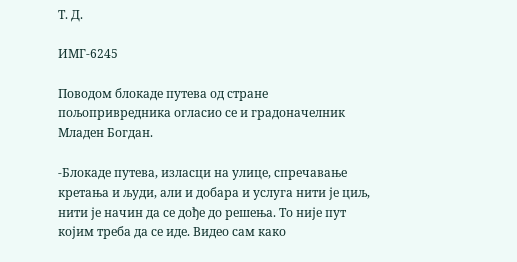Т. Д.

ИМГ-6245

Поводом блокаде путева од стране пољопривредника огласио се и градоначелник Младен Богдан.

-Блокаде путева, изласци на улице, спречавање кретања и људи, али и добара и услуга нити је циљ, нити је начин да се дође до решења. То није пут којим треба да се иде. Видео сам како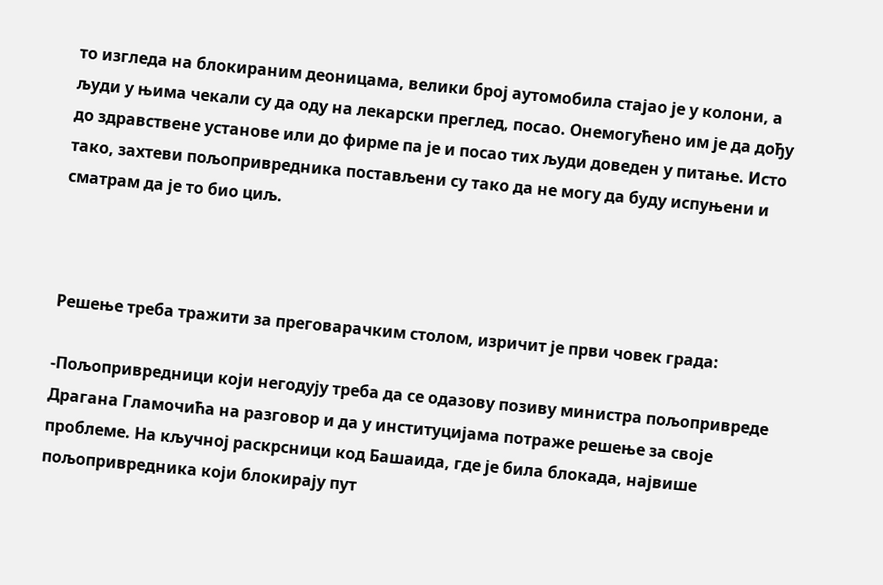то изгледа на блокираним деоницама, велики број аутомобила стајао је у колони, а људи у њима чекали су да оду на лекарски преглед, посао. Онемогућено им је да дођу до здравствене установе или до фирме па је и посао тих људи доведен у питање. Исто тако, захтеви пољопривредника постављени су тако да не могу да буду испуњени и сматрам да је то био циљ.



Решење треба тражити за преговарачким столом, изричит је први човек града:

-Пољопривредници који негодују треба да се одазову позиву министра пољопривреде Драгана Гламочића на разговор и да у институцијама потраже решење за своје проблеме. На кључној раскрсници код Башаида, где је била блокада, највише пољопривредника који блокирају пут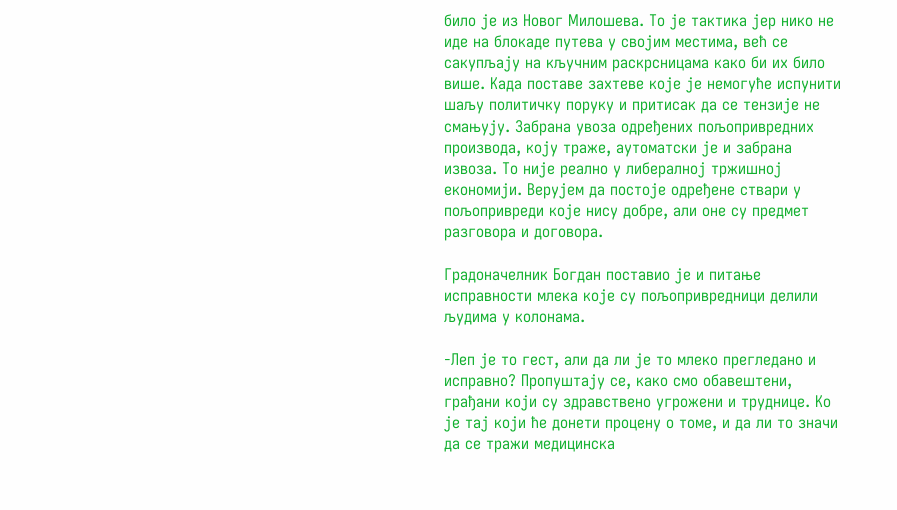било је из Новог Милошева. То је тактика јер нико не иде на блокаде путева у својим местима, већ се сакупљају на кључним раскрсницама како би их било више. Када поставе захтеве које је немогуће испунити шаљу политичку поруку и притисак да се тензије не смањују. Забрана увоза одређених пољопривредних производа, коју траже, аутоматски је и забрана извоза. То није реално у либералној тржишној економији. Верујем да постоје одређене ствари у пољопривреди које нису добре, али оне су предмет разговора и договора.

Градоначелник Богдан поставио је и питање исправности млека које су пољопривредници делили људима у колонама.

-Леп је то гест, али да ли је то млеко прегледано и исправно? Пропуштају се, како смо обавештени, грађани који су здравствено угрожени и труднице. Ко је тај који ће донети процену о томе, и да ли то значи да се тражи медицинска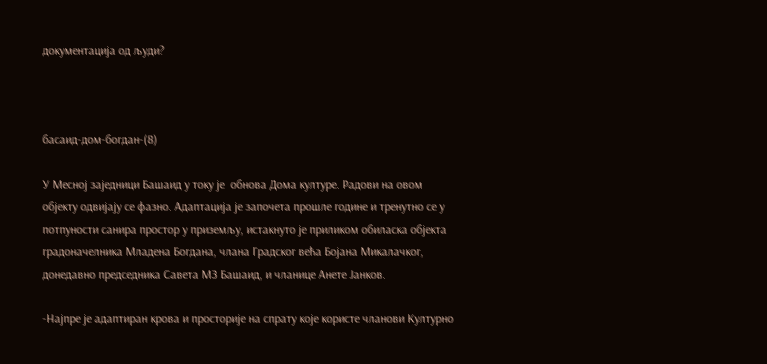документација од људи?



басаид-дом-богдан-(8)

У Месној заједници Башаид у току је  обнова Дома културе. Радови на овом објекту одвијају се фазно. Адаптација је започета прошле године и тренутно се у потпуности санира простор у приземљу, истакнуто је приликом обиласка објекта градоначелника Младена Богдана, члана Градског већа Бојана Микалачког, донедавно председника Савета МЗ Башаид, и чланице Анете Јанков.

-Најпре је адаптиран крова и просторије на спрату које користе чланови Културно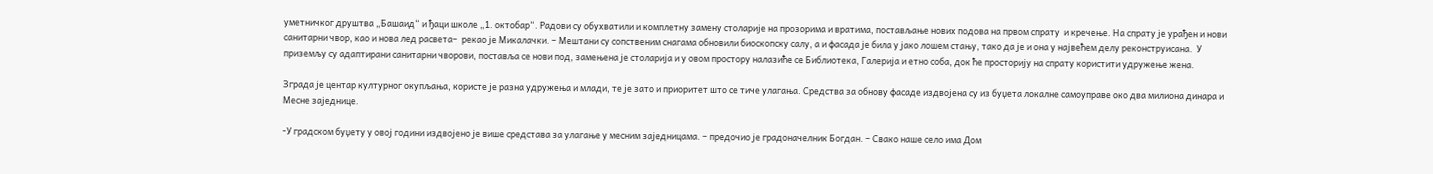уметничког друштва „Башаид“ и ђаци школе „1. октобар“. Радови су обухватили и комплетну замену столарије на прозорима и вратима, постављање нових подова на првом спрату  и кречење. На спрату је урађен и нови санитарни чвор, као и нова лед расвета–  рекао је Микалачки. – Мештани су сопственим снагама обновили биоскопску салу, а и фасада је била у јако лошем стању, тако да је и она у највећем делу реконструисана.  У приземљу су адаптирани санитарни чворови, поставља се нови под, замењена је столарија и у овом простору налазиће се Библиотека, Галерија и етно соба, док ће просторију на спрату користити удружење жена.

Зграда је центар културног окупљања, користе је разна удружења и млади, те је зато и приоритет што се тиче улагања. Средства за обнову фасаде издвојена су из буџета локалне самоуправе око два милиона динара и Месне заједнице.

-У градском буџету у овој години издвојено је више средстава за улагање у месним заједницама. – предочио је градоначелник Богдан. – Свако наше село има Дом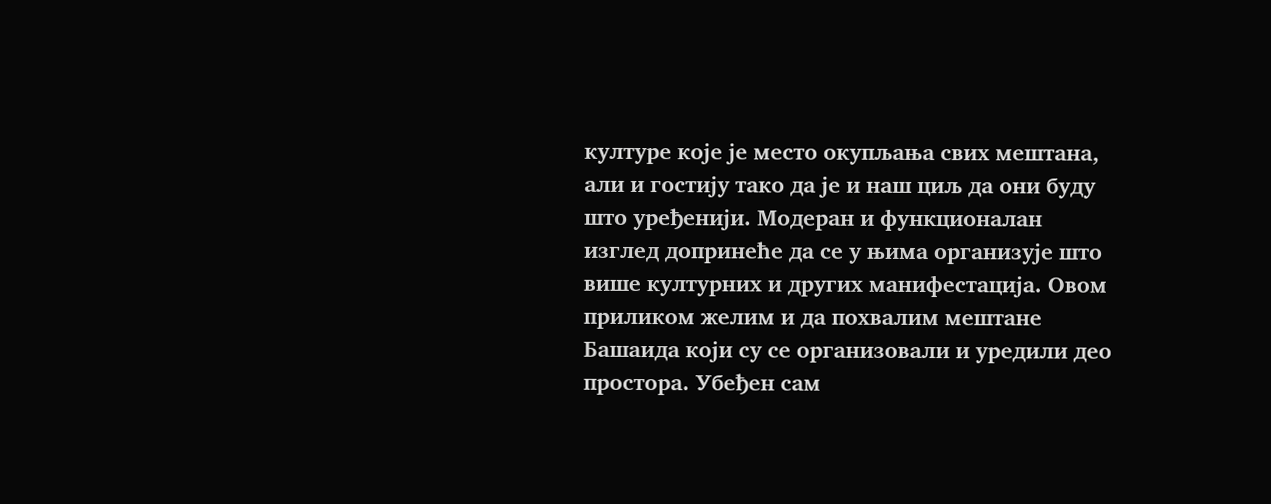културе које је место окупљања свих мештана, али и гостију тако да је и наш циљ да они буду што уређенији. Модеран и функционалан изглед допринеће да се у њима организује што више културних и других манифестација. Овом приликом желим и да похвалим мештане Башаида који су се организовали и уредили део простора. Убеђен сам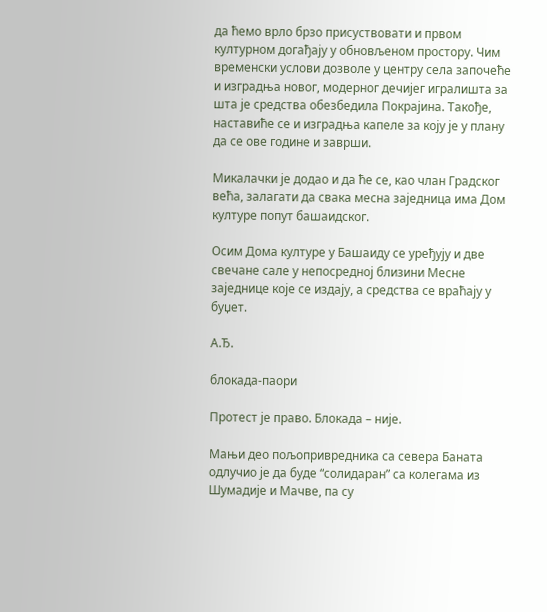да ћемо врло брзо присуствовати и првом културном догађају у обновљеном простору. Чим временски услови дозволе у центру села започеће и изградња новог, модерног дечијег игралишта за шта је средства обезбедила Покрајина. Такође, наставиће се и изградња капеле за коју је у плану да се ове године и заврши.

Микалачки је додао и да ће се, као члан Градског већа, залагати да свака месна заједница има Дом културе попут башаидског.

Осим Дома културе у Башаиду се уређују и две свечане сале у непосредној близини Месне заједнице које се издају, а средства се враћају у буџет.

А.Ђ.

блокада-паори

Протест је право. Блокада – није.

Мањи део пољопривредника са севера Баната одлучио је да буде “солидаран” са колегама из Шумадије и Мачве, па су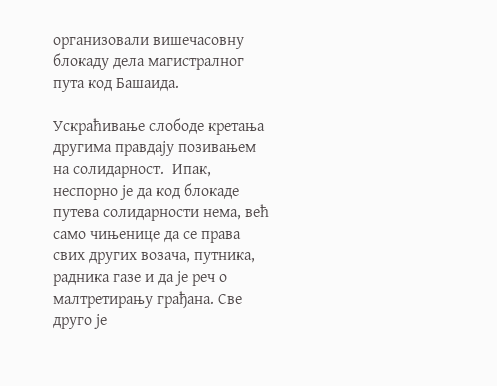организовали вишечасовну блокаду дела магистралног пута код Башаида.

Ускраћивање слободе кретања другима правдају позивањем на солидарност.  Ипак, неспорно је да код блокаде путева солидарности нема, већ само чињенице да се права свих других возача, путника, радника газе и да је реч о малтретирању грађана. Све друго је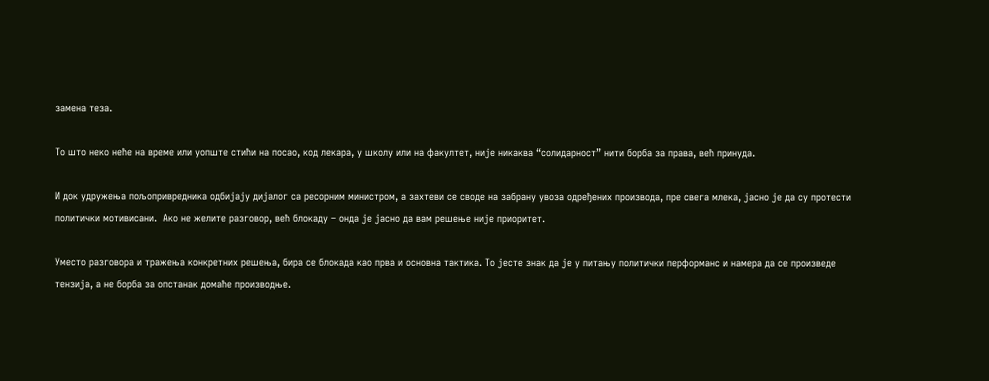замена теза.

То што неко неће на време или уопште стићи на посао, код лекара, у школу или на факултет, није никаква “солидарност” нити борба за права, већ принуда.

И док удружења пољопривредника одбијају дијалог са ресорним министром, а захтеви се своде на забрану увоза одређених производа, пре свега млека, јасно је да су протести политички мотивисани.  Ако не желите разговор, већ блокаду – онда је јасно да вам решење није приоритет.

Уместо разговора и тражења конкретних решења, бира се блокада као прва и основна тактика. То јесте знак да је у питању политички перформанс и намера да се произведе тензија, а не борба за опстанак домаће производње.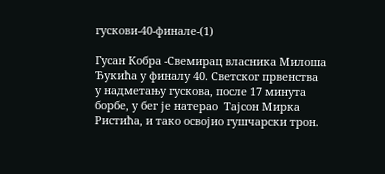гускови-40-финале-(1)

Гусан Кобра -Свемирац власника Милоша Ђукића у финалу 40. Светског првенства у надметању гускова, после 17 минута борбе, у бег је натерао  Тајсон Мирка Ристића, и тако освојио гушчарски трон.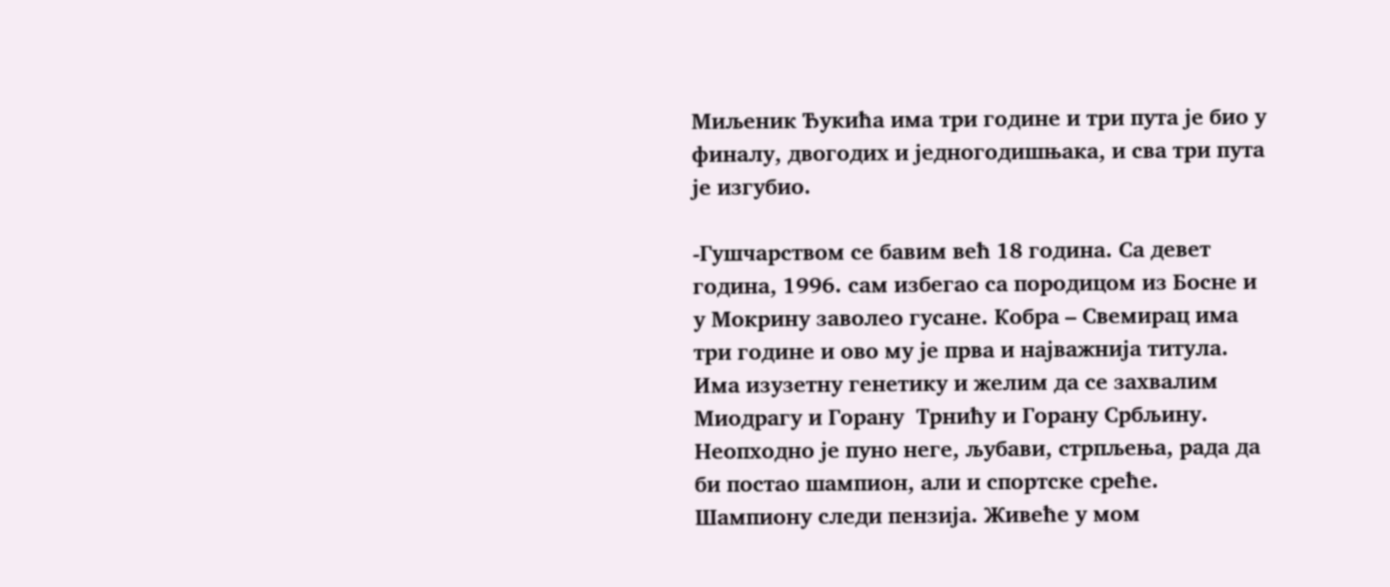Миљеник Ђукића има три године и три пута је био у финалу, двогодих и једногодишњака, и сва три пута је изгубио.

-Гушчарством се бавим већ 18 година. Са девет година, 1996. сам избегао са породицом из Босне и у Мокрину заволео гусане. Кобра – Свемирац има три године и ово му је прва и најважнија титула.  Има изузетну генетику и желим да се захвалим Миодрагу и Горану  Трнићу и Горану Србљину. Неопходно је пуно неге, љубави, стрпљења, рада да би постао шампион, али и спортске среће. Шампиону следи пензија. Живеће у мом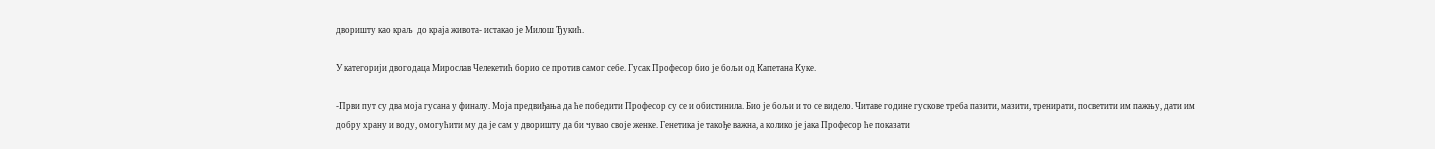дворишту као краљ  до краја живота- истакао је Милош Ђукић.

У категорији двогодаца Мирослав Челекетић борио се против самог себе. Гусак Професор био је бољи од Капетана Куке.

-Први пут су два моја гусана у финалу. Моја предвиђања да ће победити Професор су се и обистинила. Био је бољи и то се видело. Читаве године гускове треба пазити, мазити, тренирати, посветити им пажњу, дати им добру храну и воду, омогућити му да је сам у дворишту да би чувао своје женке. Генетика је такође важна, а колико је јака Професор ће показати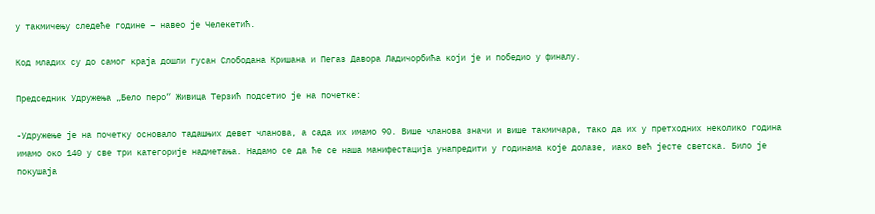у такмичењу следеће године – навео је Челекетић.

Код младих су до самог краја дошли гусан Слободана Кришана и Пегаз Давора Ладичорбића који је и победио у финалу.

Председник Удружења „Бело перо“ Живица Терзић подсетио је на почетке:

-Удружење је на почетку основало тадашњих девет чланова, а сада их имамо 90. Више чланова значи и више такмичара, тако да их у претходних неколико година имамо око 140 у све три категорије надметања. Надамо се да ће се наша манифестација унапредити у годинама које долазе, иако већ јесте светска. Било је покушаја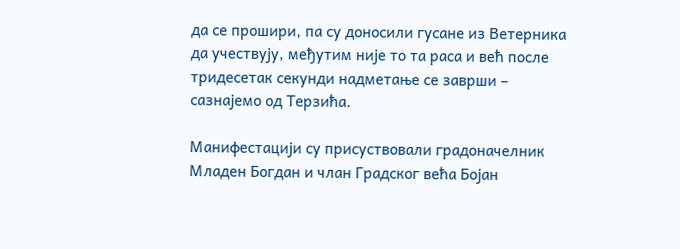да се прошири, па су доносили гусане из Ветерника да учествују, међутим није то та раса и већ после тридесетак секунди надметање се заврши – сазнајемо од Терзића.

Манифестацији су присуствовали градоначелник Младен Богдан и члан Градског већа Бојан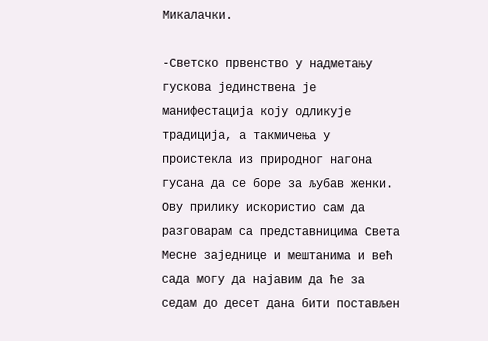Микалачки.

-Светско првенство у надметању гускова јединствена је манифестација коју одликује традиција, а такмичења у проистекла из природног нагона гусана да се боре за љубав женки. Ову прилику искористио сам да разговарам са представницима Света Месне заједнице и мештанима и већ сада могу да најавим да ће за седам до десет дана бити постављен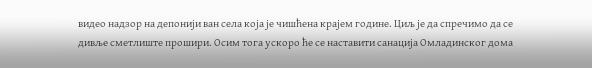видео надзор на депонији ван села која је чишћена крајем године. Циљ је да спречимо да се дивље сметлиште прошири. Осим тога ускоро ће се наставити санација Омладинског дома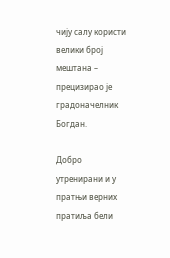чију салу користи велики број мештана – прецизирао је градоначелник Богдан.

Добро утренирани и у пратњи верних пратиља бели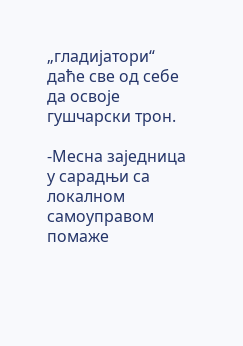„гладијатори“ даће све од себе да освоје гушчарски трон.

-Месна заједница у сарадњи са локалном самоуправом помаже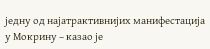једну од најатрактивнијих манифестација у Мокрину – казао је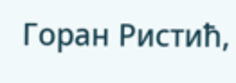Горан Ристић,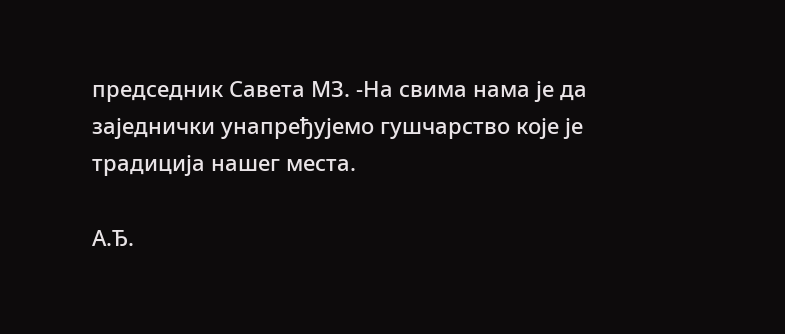председник Савета МЗ. -На свима нама је да заједнички унапређујемо гушчарство које је традиција нашег места.

А.Ђ.